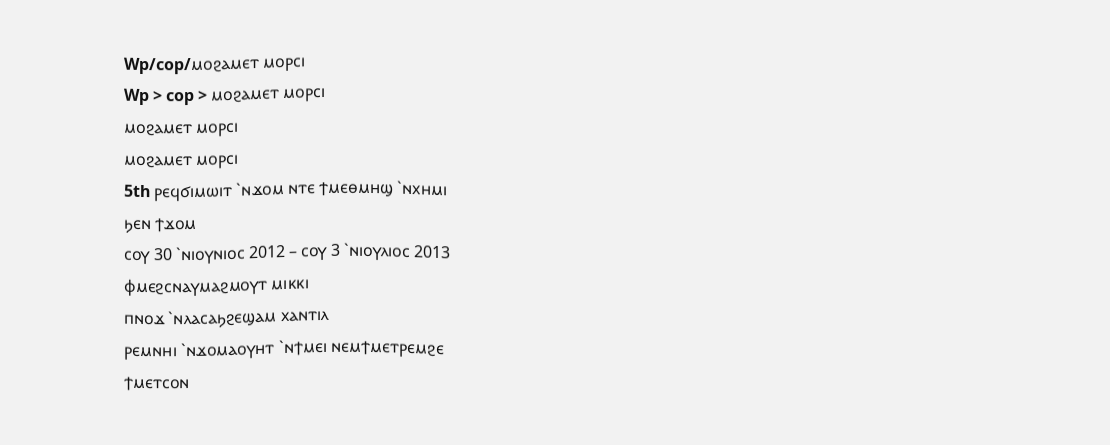Wp/cop/ⲙⲟϩⲁⲙⲉⲧ ⲙⲟⲣⲥⲓ
Wp > cop > ⲙⲟϩⲁⲙⲉⲧ ⲙⲟⲣⲥⲓ
ⲙⲟϩⲁⲙⲉⲧ ⲙⲟⲣⲥⲓ
ⲙⲟϩⲁⲙⲉⲧ ⲙⲟⲣⲥⲓ
5th ⲣⲉϥϭⲓⲙⲱⲓⲧ `ⲛϫⲟⲙ ⲛⲧⲉ ϯⲙⲉⲑⲙⲏϣ `ⲛⲭⲏⲙⲓ
ϧⲉⲛ ϯϫⲟⲙ
ⲥⲟⲩ 30 `ⲛⲓⲟⲩⲛⲓⲟⲥ 2012 – ⲥⲟⲩ 3 `ⲛⲓⲟⲩⲗⲓⲟⲥ 2013
ⲫⲙⲉϩⲥⲛⲁⲩⲙⲁϩⲙⲟⲩⲧ ⲙⲓⲕⲕⲓ
ⲡⲛⲟϫ `ⲛⲗⲁⲥⲁϧϩⲉϣⲁⲙ ⲭⲁⲛⲧⲓⲗ
ⲣⲉⲙⲛⲏⲓ `ⲛϫⲟⲙⲁⲟⲩⲏⲧ `ⲛϯⲙⲉⲓ ⲛⲉⲙϯⲙⲉⲧⲣⲉⲙϩⲉ
ϯⲙⲉⲧⲥⲟⲛ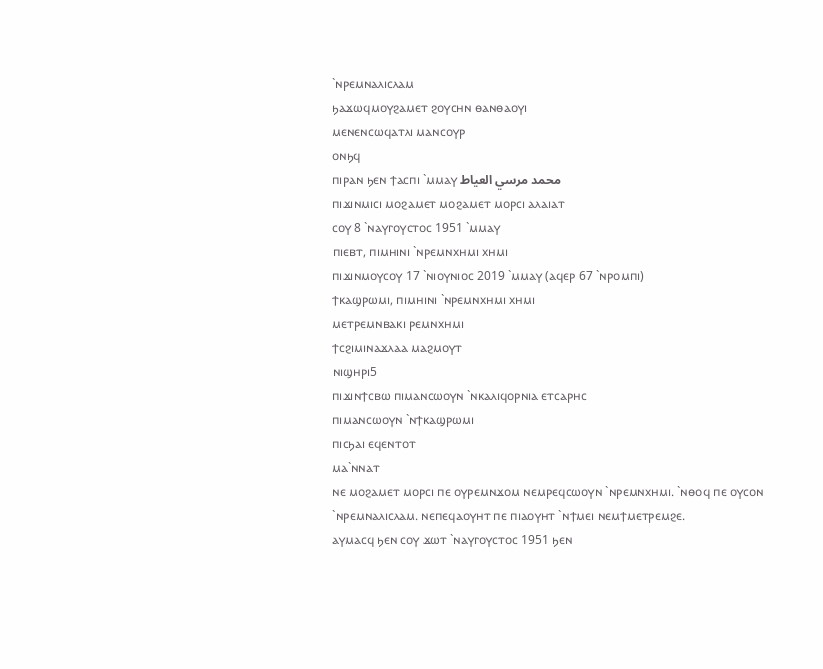`ⲛⲣⲉⲙⲛⲁⲗⲓⲥⲗⲁⲙ
ϧⲁϫⲱϥⲙⲟⲩϩⲁⲙⲉⲧ ϩⲟⲩⲥⲏⲛ ⲑⲁⲛⲑⲁⲟⲩⲓ
ⲙⲉⲛⲉⲛⲥⲱϥⲁⲧⲗⲓ ⲙⲁⲛⲥⲟⲩⲣ
ⲟⲛϧϥ
ⲡⲓⲣⲁⲛ ϧⲉⲛ ϯⲁⲥⲡⲓ `ⲙⲙⲁⲩ محمد مرسي العياط
ⲡⲓϫⲓⲛⲙⲓⲥⲓ ⲙⲟϩⲁⲙⲉⲧ ⲙⲟϩⲁⲙⲉⲧ ⲙⲟⲣⲥⲓ ⲁⲗⲁⲓⲁⲧ
ⲥⲟⲩ 8 `ⲛⲁⲩⲅⲟⲩⲥⲧⲟⲥ 1951 `ⲙⲙⲁⲩ
ⲡⲓⲉⲃⲧ, ⲡⲓⲙⲏⲓⲛⲓ `ⲛⲣⲉⲙⲛⲭⲏⲙⲓ ⲭⲏⲙⲓ
ⲡⲓϫⲓⲛⲙⲟⲩⲥⲟⲩ 17 `ⲛⲓⲟⲩⲛⲓⲟⲥ 2019 `ⲙⲙⲁⲩ (ⲁϥⲉⲣ 67 `ⲛⲣⲟⲙⲡⲓ)
ϯⲕⲁϣⲣⲱⲙⲓ, ⲡⲓⲙⲏⲓⲛⲓ `ⲛⲣⲉⲙⲛⲭⲏⲙⲓ ⲭⲏⲙⲓ
ⲙⲉⲧⲣⲉⲙⲛⲃⲁⲕⲓ ⲣⲉⲙⲛⲭⲏⲙⲓ
ϯⲥϩⲓⲙⲓⲛⲁϫⲗⲁⲁ ⲙⲁϩⲙⲟⲩⲧ
ⲛⲓϣⲏⲣⲓ5
ⲡⲓϫⲓⲛϯⲥⲃⲱ ⲡⲓⲙⲁⲛⲥⲱⲟⲩⲛ `ⲛⲕⲁⲗⲓϥⲟⲣⲛⲓⲁ ⲉⲧⲥⲁⲣⲏⲥ
ⲡⲓⲙⲁⲛⲥⲱⲟⲩⲛ `ⲛϯⲕⲁϣⲣⲱⲙⲓ
ⲡⲓⲥϧⲁⲓ ⲉϥⲉⲛⲧⲟⲧ
ⲙⲁ`ⲛⲛⲁⲧ
ⲛⲉ ⲙⲟϩⲁⲙⲉⲧ ⲙⲟⲣⲥⲓ ⲡⲉ ⲟⲩⲣⲉⲙⲛϫⲟⲙ ⲛⲉⲙⲣⲉϥⲥⲱⲟⲩⲛ `ⲛⲣⲉⲙⲛⲭⲏⲙⲓ. `ⲛⲑⲟϥ ⲡⲉ ⲟⲩⲥⲟⲛ `ⲛⲣⲉⲙⲛⲁⲗⲓⲥⲗⲁⲙ. ⲛⲉⲡⲉϥⲁⲟⲩⲏⲧ ⲡⲉ ⲡⲓⲁⲟⲩⲏⲧ `ⲛϯⲙⲉⲓ ⲛⲉⲙϯⲙⲉⲧⲣⲉⲙϩⲉ.
ⲁⲩⲙⲁⲥϥ ϧⲉⲛ ⲥⲟⲩ ϫⲱⲧ `ⲛⲁⲩⲅⲟⲩⲥⲧⲟⲥ 1951 ϧⲉⲛ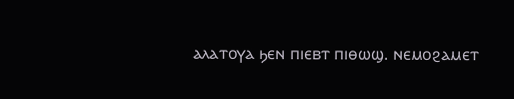ⲁⲗⲁⲧⲟⲩⲁ ϧⲉⲛ ⲡⲓⲉⲃⲧ ⲡⲓⲑⲱϣ. ⲛⲉⲙⲟϩⲁⲙⲉⲧ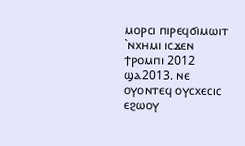ⲙⲟⲣⲥⲓ ⲡⲓⲣⲉϥϭⲓⲙⲱⲓⲧ `ⲛⲭⲏⲙⲓ ⲓⲥϫⲉⲛ ϯⲣⲟⲙⲡⲓ 2012 ϣⲁ2013. ⲛⲉ ⲟⲩⲟⲛⲧⲉϥ ⲟⲩⲥⲭⲉⲥⲓⲥ ⲉϩⲱⲟⲩ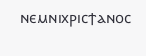ⲛⲉⲙⲛⲓⲭⲣⲓⲥϯⲁⲛⲟⲥ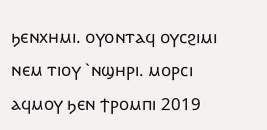ϧⲉⲛⲭⲏⲙⲓ. ⲟⲩⲟⲛⲧⲁϥ ⲟⲩⲥϩⲓⲙⲓ ⲛⲉⲙ ⲧⲓⲟⲩ `ⲛϣⲏⲣⲓ. ⲙⲟⲣⲥⲓ ⲁϥⲙⲟⲩ ϧⲉⲛ ϯⲣⲟⲙⲡⲓ 2019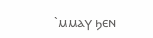`ⲙⲙⲁⲩ ϧⲉⲛ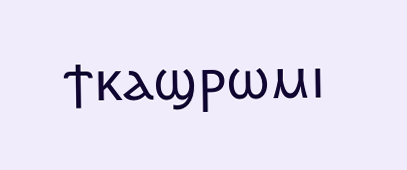ϯⲕⲁϣⲣⲱⲙⲓ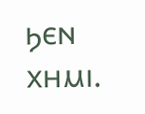ϧⲉⲛ ⲭⲏⲙⲓ.